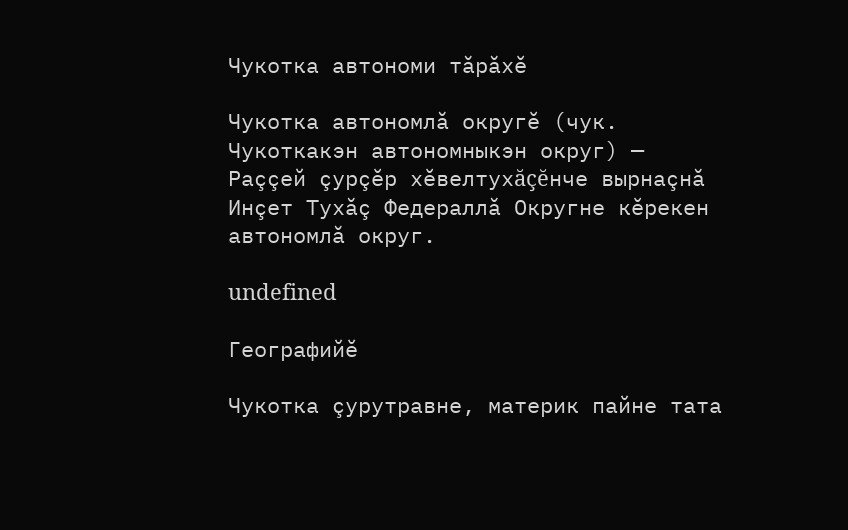Чукотка автономи тăрăхĕ

Чукотка автономлă округĕ (чук. Чукоткакэн автономныкэн округ) — Раççей çурçĕр хĕвелтухăçĕнче вырнаçнă Инçет Тухăç Федераллă Округне кĕрекен автономлă округ.

undefined

Географийӗ

Чукотка çурутравне, материк пайне тата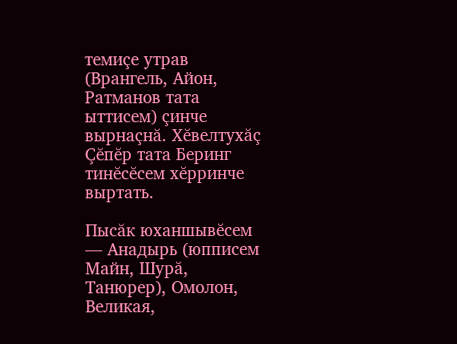темиçе утрав (Врангель, Айон, Ратманов тата ыттисем) çинче вырнаçнă. Хĕвелтухăç Çĕпĕр тата Беринг тинĕсĕсем хĕрринче выртать.

Пысăк юханшывĕсем — Анадырь (юпписем Майн, Шурă, Танюрер), Омолон, Великая,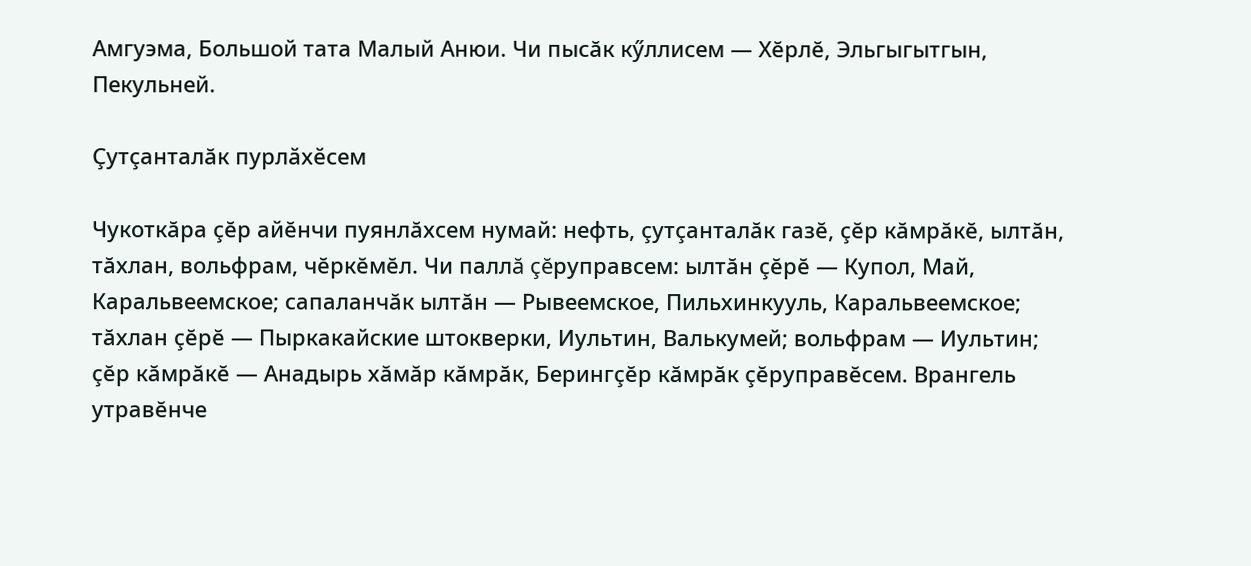Амгуэма, Большой тата Малый Анюи. Чи пысăк кӳллисем — Хĕрлĕ, Эльгыгытгын, Пекульней.

Çутçанталăк пурлӑхӗсем

Чукоткăра çĕр айĕнчи пуянлăхсем нумай: нефть, çутçанталăк газĕ, çĕр кăмрăкĕ, ылтăн, тăхлан, вольфрам, чĕркĕмĕл. Чи паллă çĕруправсем: ылтăн çĕрĕ — Купол, Май, Каральвеемское; сапаланчăк ылтăн — Рывеемское, Пильхинкууль, Каральвеемское; тăхлан çĕрĕ — Пыркакайские штокверки, Иультин, Валькумей; вольфрам — Иультин; çĕр кăмрăкĕ — Анадырь хăмăр кăмрăк, Берингçĕр кăмрăк çĕруправĕсем. Врангель утравĕнче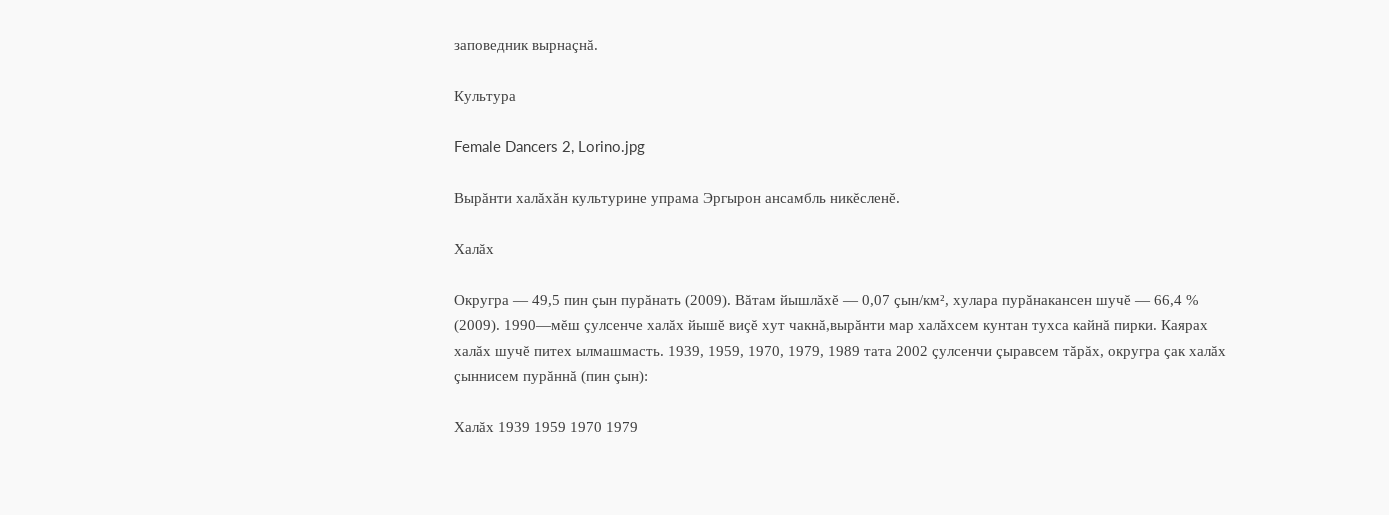заповедник вырнаçнă.

Культура

Female Dancers 2, Lorino.jpg

Вырăнти халăхăн культурине упрама Эргырон ансамбль никĕсленĕ.

Халăх

Округра — 49,5 пин çын пурăнать (2009). Вăтам йышлăхĕ — 0,07 çын/км², хулара пурăнакансен шучĕ — 66,4 % (2009). 1990—мĕш çулсенче халăх йышĕ виçĕ хут чакнă,вырăнти мар халăхсем кунтан тухса кайнă пирки. Каярах халăх шучĕ питех ылмашмасть. 1939, 1959, 1970, 1979, 1989 тата 2002 çулсенчи çыравсем тăрăх, округра çак халăх çыннисем пурăннă (пин çын):

Халăх 1939 1959 1970 1979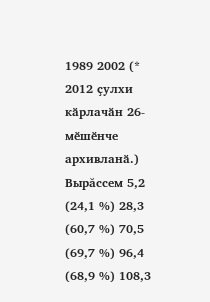1989 2002 (* 2012 ҫулхи кӑрлачӑн 26-мӗшӗнче архивланӑ.)
Вырăссем 5,2 (24,1 %) 28,3 (60,7 %) 70,5 (69,7 %) 96,4 (68,9 %) 108,3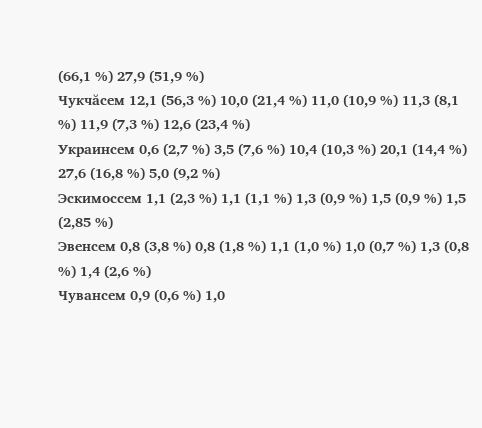(66,1 %) 27,9 (51,9 %)
Чукчăсем 12,1 (56,3 %) 10,0 (21,4 %) 11,0 (10,9 %) 11,3 (8,1 %) 11,9 (7,3 %) 12,6 (23,4 %)
Украинсем 0,6 (2,7 %) 3,5 (7,6 %) 10,4 (10,3 %) 20,1 (14,4 %) 27,6 (16,8 %) 5,0 (9,2 %)
Эскимоссем 1,1 (2,3 %) 1,1 (1,1 %) 1,3 (0,9 %) 1,5 (0,9 %) 1,5 (2,85 %)
Эвенсем 0,8 (3,8 %) 0,8 (1,8 %) 1,1 (1,0 %) 1,0 (0,7 %) 1,3 (0,8 %) 1,4 (2,6 %)
Чувансем 0,9 (0,6 %) 1,0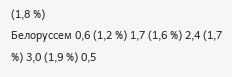(1,8 %)
Белоруссем 0,6 (1,2 %) 1,7 (1,6 %) 2,4 (1,7 %) 3,0 (1,9 %) 0,5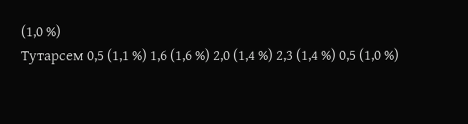(1,0 %)
Тутарсем 0,5 (1,1 %) 1,6 (1,6 %) 2,0 (1,4 %) 2,3 (1,4 %) 0,5 (1,0 %)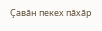Ҫавӑн пекех пӑхӑр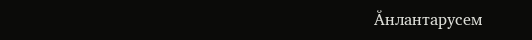Ӑнлантарусем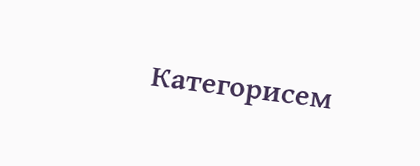Категорисем